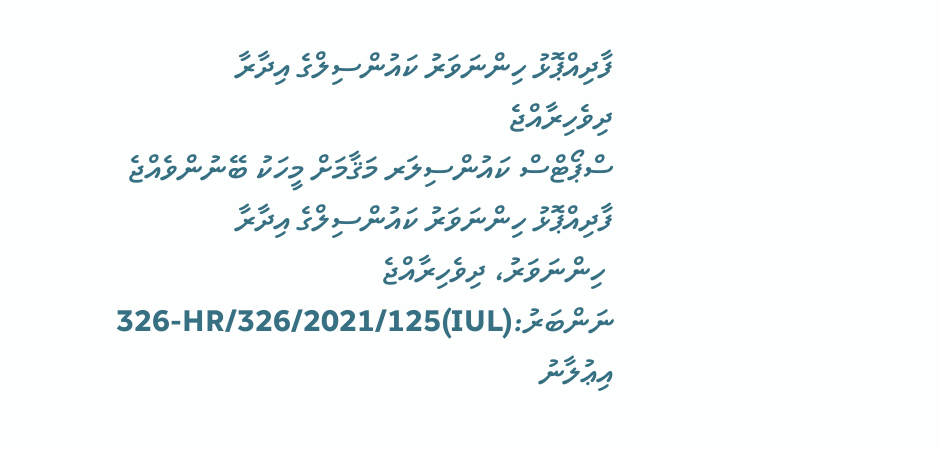ފާދިއްޕޮޅު ހިންނަވަރު ކައުންސިލްގެ އިދާރާ
ދިވެހިރާއްޖެ
ސްޕޯޓްސް ކައުންސިލަރ މަޤާމަށް މީހަކު ބޭނުންވެއްޖެ
ފާދިއްޕޮޅު ހިންނަވަރު ކައުންސިލްގެ އިދާރާ
 ހިންނަވަރު، ދިވެހިރާއްޖެ                                                       ނަންބަރު:(IUL)326-HR/326/2021/125
އިޢުލާނު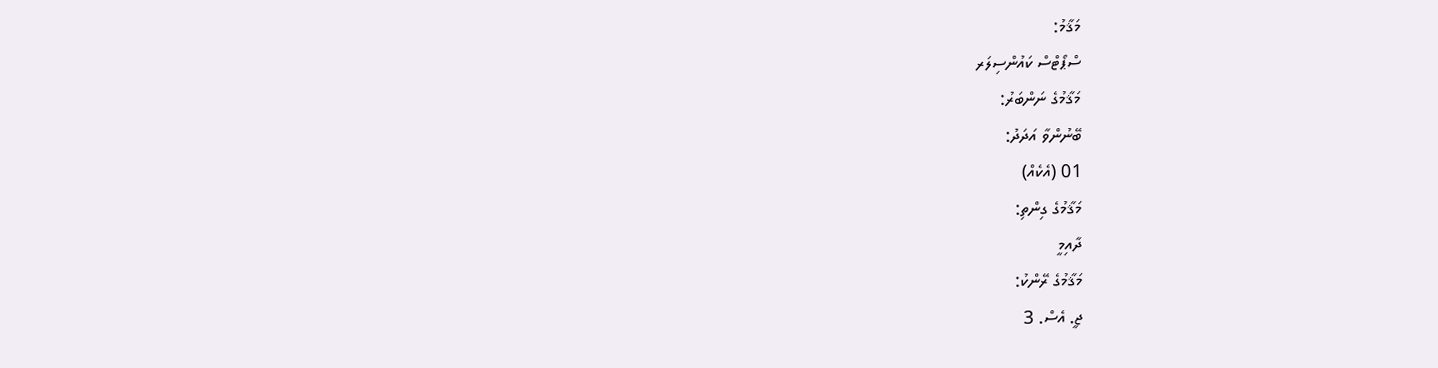މަޤާމު:
ސްޕޯޓްސް ކައުންސިލަރ
މަޤާމުގެ ނަންބަރު:
ބޭނުންވާ އަދަދު:
01 (އެކެއް)
މަޤާމުގެ ގިންތި:
ދާއިމީ
މަޤާމުގެ ރޭންކު:
ޖީ. އެސް. 3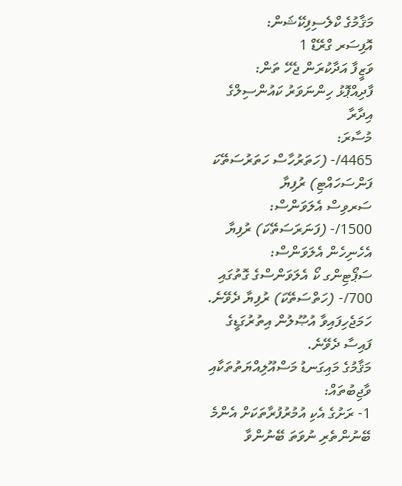މަޤާމުގެ ކްލެސިފިކޭޝަން:
އޮފިސަރ ގްރޭޑް 1
ވަޒީފާ އަދާކުރަން ޖެހޭ ތަން:
ފާދިއްޕޮޅު ހިންނަވަރު ކައުންސިލްގެ އިދާރާ
މުސާރަ:
4465/- (ހަތަރުހާސް ހަތަރުސަތޭކަ ފަންސަހައްޓި) ރުފިޔާ
ސަރވިސް އެލަވަންސް:
1500/- (ފަނަރަސަތޭކަ) ރުފިޔާ
އެހެނިހެން އެލަވަންސް:
ސަޕޯޓިންގ ކޯ އެލަވަންސްގެ ގޮތުގައި 700/- (ހަތްސަތޭކަ) ރުފިޔާ ދެވޭނެ.
ހަމަޖެހިފައިވާ އުޞޫލުން އިތުރުގަޑީގެ ފައިސާ ދެވޭނެ.
މަޤާމުގެ މައިގަނޑު މަސްއޫލިއްޔަތުތަކާއި ވާޖިބުތައް:
1- ރަށުގެ އެކި އުމުރުފުރާތަކަށް އެންމެ ބޭނުންތެރި ނުވަތަ ބޭނުންވާ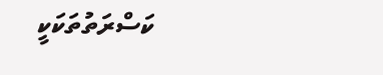ކަސްރަތުތަކަކީ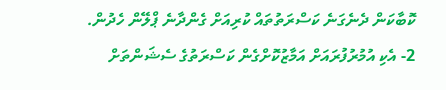ކޮބާކަން ދެނެގަނެ ކަސްރަތުތައް ކުރިއަށް ގެންދާނެ ޕްލޭން ހެދުން.
2- އެކި އުމުރުފުރައަށް އަމާޒުކޮށްގެން ކަސްރަތުގެ ސެޝަންތަށް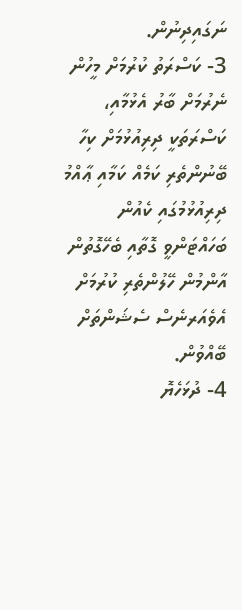ނަގައިދިނުން.
3- ކަސްރަތު ކުރުމަށް މީހުން ނެރުމަށް ބާރު އެޅުމާއި، ކަސްރަތަކީ ދިރިއުޅުމަށް ކިހާ ބޭނުންތެރި ކަމެއް ކަމާއި ޢާއްމު ދިރިއުޅުމުގައި ކެއުން ބަހައްޓަންވީ ގޮތާއި ބެހޭގޮތުން އާންމުން ހޭލުންތެރި ކުރުމަށް އެވެއަރނެސް ސެޝަންތަށް ބޭއްވުން.
4- ދުޅަހެޔޮ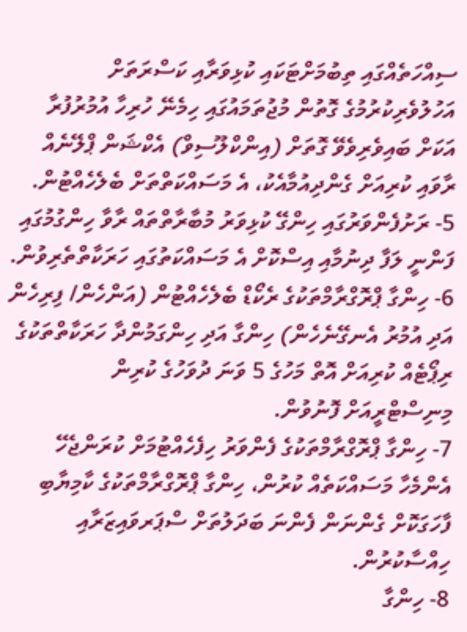ސިއްހަތެއްގައި ތިބުމަށްޓަކައި ކުޅިވަރާއި ކަސްރަތަށް އަހުލުވެރިކުރުމުގެ ގޮތުން މުޖުތަމައުގައި ހިމެނޭ ހުރިހާ އުމުރުފުރާ އަކަށް ބައިވެރިވެވޭ ގޮތަށް (އިންކްލޫސިވް) އެކްޝަން ޕްލޭނެއް ރާވައި ކުރިއަށް ގެންދިއުމާއެކު، އެ މަސައްކަތްތަށް ބެލެހެއްޓުން.
5- ރަށުފެންވަރުގައި ހިންގޭ ކުޅިވަރު މުބާރާތްތައް ރާވާ ހިންގުމުގައި ފަންނީ ލަފާ ދިނުމާއި އިސްކޮށް އެ މަސައްކަތުގައި ހަރަކާތްތެރިވުން.
6- ހިންގާ ޕްރޮގްރާމްތަކުގެ ރެކޯޑް ބެލެހެއްޓުން (އަންހެން/ ފިރިހެން އަދި އުމުރު އެނގޭނެހެން) ހިންގާ އަދި ހިންގަމުންދާ ހަރަކާތްތަކުގެ ރިޕޯޓެއް ކުރިއަށް އޮތް މަހުގެ 5 ވަނަ ދުވަހުގެ ކުރިން މިނިސްޓްރީއަށް ފޮނުވުން.
7- ހިންގާ ޕްރޮގްރާމްތަކުގެ ފެންވަރު ހިފެހެއްޓުމަށް ކުރަންޖެހޭ އެންމެހާ މަސައްކަތެއް ކުރުން، ހިންގާ ޕްރޮގްރާމްތަކުގެ ކާމިޔާބި ފާހަގަކޮށް ގެންނަން ފެންނަ ބަދަލުތަށް ސްޕަރވައިޒަރާއި ހިއްސާކުރުން.
8- ހިންގާ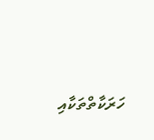ހަރަކާތްތަކާއި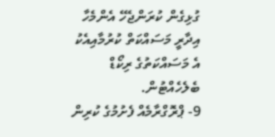ގުޅިގެން ކުރަންޖެހޭ އެންމެހާ އިދާރީ މަސައްކަތް ކުރުމާއިއެކު އެ މަސައްކަތުގެ ރިކޯޑް ބެލެހެއްޓުން.
9- ޕްރޮގްރާމެއް ފެށުމުގެ ކުރިން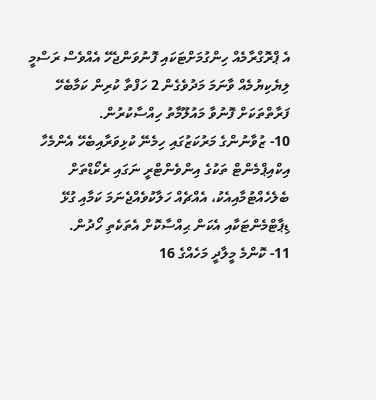އެ ޕްރޮގްރާމެއް ހިންގުމަށްޓަކައި ފޮނުވަންޖެހޭ އެއްވެސް ރަސްމީ ލިޔެކިޔުމެއް ވާނަމަ މަދުވެގެން 2 ހަފްތާ ކުރިން ކަމާބެހޭ ފަރާތްތަކަށް ފޮނުވާ މައުލޫމާތު ހިއްސާކުރުން.
10- ޒުވާނުންގެ މަރުކަޒުގައި ހިމެނޭ ކުޅިވަރާއިބެހޭ އެންމެހާ އިކްއިޕްމެންޓް ތަކުގެ އިންވެންޓްރީ ނަގައި ރެކޯޑްތަށް ބެލެހެއްޓުމާއިއެކު، އެއްޗެއް ހަލާކުވެއްޖެނަމަ ކަމާއި ގުޅޭ ޑިޕާޓްމެންޓަކާއި އެކަން ޙިއްސާކޮށް އެތަކެތި ހޯދުން.
11- ކޮންމެ މީލާދީ މަހެއްގެ 16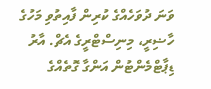ވަނަ ދުވަހެއްގެ ކުރިން ފާއިތުވި މަހުގެ ހާޟިރީ، މިނިސްޓްރީގެ އެޗް. އާރު ޑިޕާޓްމެންޓުން އަންގާ ގޮތެއްގެ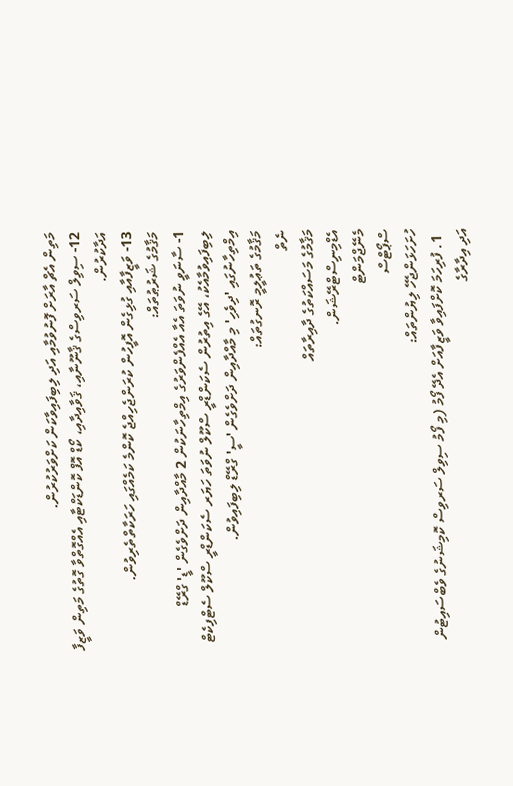މަތިން އެޗް އާރަށް ފޮނުވުމާއި އަދި ލިބިފައިވާކަން ކަށްވަރުކުރުން.
12- ސިވިލް ސަރވިސްގެ ޤާނޫނާއި، ޤަވާއިދާއި، ކޯޑް އޮފް ކޮންޑަކްޓާއި އެއްގޮތްވާ ގޮތުގެ މަތިން ވަޒީފާ އަދާކުރުން.
13- ވަޒީފާއާއި ގުޅިގެން އޮފީހުން ކުރަންޖެހިއްޖެ ކޮންމެ ކަމެއްގައި ހަރަކާތްތެރިވުން.
މަޤާމުގެ ޝަރުޠުތައް:
1- ސާނަވީ ނުވަތަ އެއާ އެއްފެންވަރުގެ އިމްތިހާނަކުން 2 މާއްދާއިން ދަށްވެގެން 'ޑީ' ގްރޭޑް ލިބިފައިވުމާއެކު، އޭގެ އިތުރުން ސެކަންޑްރީ ސްކޫލް ނުވަތަ ހަޔަރ ސެކަންޑްރީ ސްކޫލް ސެޓްފިކެޓް އިމްތިހާނުގައި 'ދިވެހި' މި މާއްދާއިން ދަށްވެގެން 'ސީ' ގްރޭޑް ލިބިފައިވުން.
މަޤާމުގެ ތަޢުލީމީ ރޮނގުތައް:
ނެތް
މަޤާމުގެ މަސައްކަތުގެ ދާއިރާތައް
އެޑްމިނިސްޓްރޭޝަން.
މެނޭޖްމަންޓް
ސްޕޯޓްސް
ހުށަހަޅަންޖެހޭ ލިޔުންތައް:
  1. ފުރިހަމަ ކޮށްފައިވާ ވަޒީފާއަށް އެދޭ ފޯމު (މި ފޯމު ސިވިލް ސަރވިސް ކޮމިޝަނުގެ ވެބްސައިޓުން އަދި އިދާރާގެ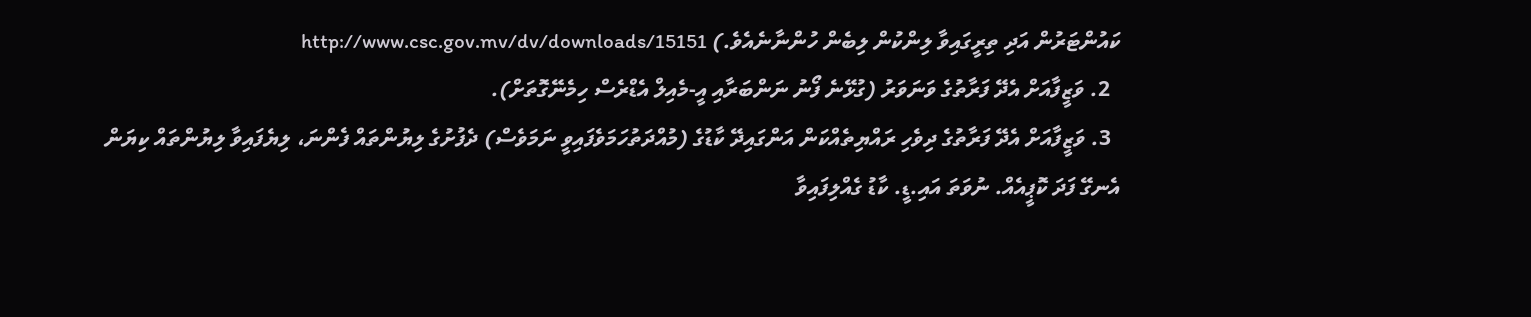ކައުންޓަރުން އަދި ތިރީގައިވާ ލިންކުން ލިބެން ހުންނާނެއެވެ.) http://www.csc.gov.mv/dv/downloads/15151
  2. ވަޒީފާއަށް އެދޭ ފަރާތުގެ ވަނަވަރު (ގުޅޭނެ ފޯނު ނަންބަރާއި އީ-މެއިލް އެޑްރެސް ހިމެނޭގޮތަށް).
  3. ވަޒީފާއަށް އެދޭ ފަރާތުގެ ދިވެހި ރައްޔިތެއްކަން އަންގައިދޭ ކާޑުގެ (މުއްދަތުހަމަވެފައިވީ ނަމަވެސް) ދެފުށުގެ ލިޔުންތައް ފެންނަ، ލިޔެފައިވާ ލިޔުންތައް ކިޔަން އެނގޭ ފަދަ ކޮޕީއެއް. ނުވަތަ އައި.ޑީ. ކާޑު ގެއްލިފައިވާ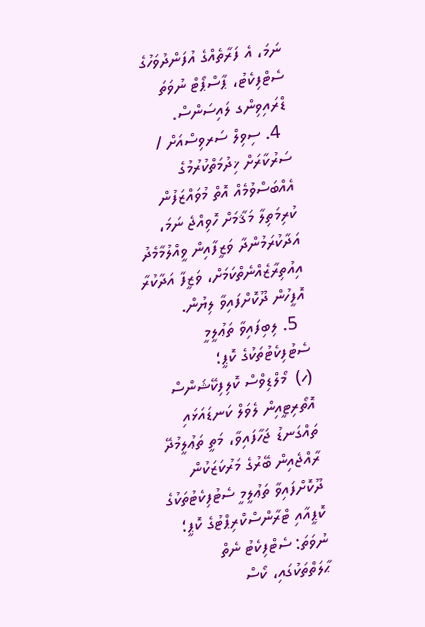ނަމަ، އެ ފަރާތެއްގެ އުފަންދުވަހުގެ ސެޓްފިކެޓު، ޕާސްޕޯޓް ނުވަތަ ޑްރައިވިންގ ލައިސަންސް.
  4. ސިވިލް ސަރވިސްއަށް / ސަރުކާރަށް ޚިދުމަތްކުރުމުގެ އެއްބަސްވުމެއް އޮތް މުވައްޒަފުން ކުރިމަތިލާ މަޤާމަށް ހޮވިއްޖެ ނަމަ، އަދާކުރަމުންދާ ވަޒީފާއިން ވީއްލުމާމެދު އިއުތިރާޒެއްނެތްކަމަށް، ވަޒީފާ އަދާކުރާ އޮފީހުން ދޫކޮށްފައިވާ ލިޔުން.
  5. ލިބިފައިވާ ތަޢުލީމީ ސެޓުފިކެޓުތަކުގެ ކޮޕީ؛
(ހ)  މޯލްޑިވްސް ކޮލިފިކޭޝަންސް އޮތޯރިޓީއިން ލެވަލް ކަނޑައަޅައި ތައްގަނޑު ޖަހާފައިވާ، މަތީ ތަޢުލީމުދޭ ރާއްޖެއިން ބޭރުގެ މަރުކަޒަކުން ދޫކޮށްފައިވާ ތަޢުލީމީ ސެޓުފިކެޓުތަކުގެ ކޮޕީއާއި ޓްރާންސްކްރިޕްޓުގެ ކޮޕީ؛ ނުވަތަ: ސެޓްފިކެޓު ނެތް ޙާލަތްތަކުގައި، ކޯސް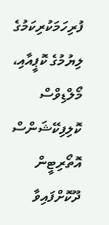ފުރިހަމަކުރިކަމުގެ ލިޔުމުގެ ކޮޕީއާއި، މޯލްޑިވްސް ކޮލިފިކޭޝަންސް އޮތޯރިޓީން ދޫކޮށްފައިވާ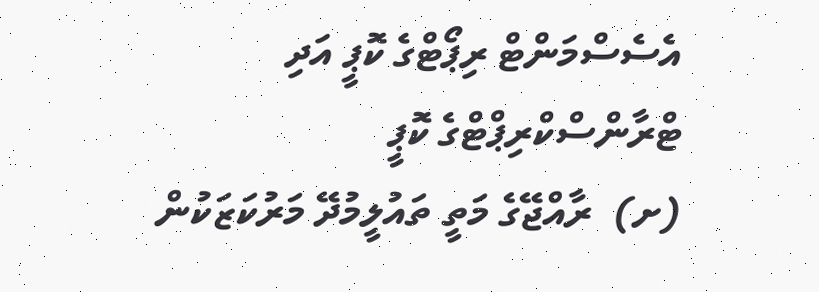އެސެސްމަންޓް ރިޕޯޓްގެ ކޮޕީ އަދި ޓްރާންސްކްރިޕްޓްގެ ކޮޕީ
(ށ)  ރާއްޖޭގެ މަތީ ތައުލީމުދޭ މަރުކަޒަކުން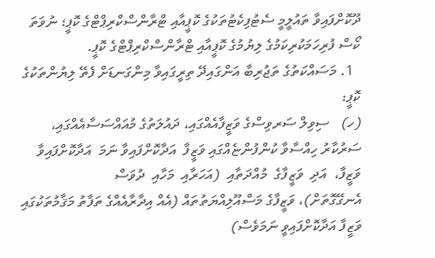ދޫކޮށްފައިވާ ތައުލީމީ ސެޓުފިކެޓުތަކުގެ ކޮޕީއާއި ޓްރާންސްކްރިޕްޓްގެ ކޮޕީ؛ ނުވަތަ ކޯސް ފުރިހަމަކުރިކަމުގެ ލިޔުމުގެ ކޮޕީއާއި ޓްރާންސްކްރިޕްޓްގެ ކޮޕީ.
  1. މަސައްކަތުގެ ތަޖުރިބާ އަންގައިދޭ ތިރީގައިވާ މިންގަނޑަށް ފެތޭ ލިޔުންތަކުގެ ކޮޕީ:
(ހ)   ސިވިލް ސަރވިސްގެ ވަޒީފާއެއްގައި، ދައުލަތުގެ މުއައްސަސާއެއްގައި، ސަރުކާރު ހިއްސާވާ ކުންފުންޏެއްގައި ވަޒީފާ  އަދާކޮށްފައިވާ ނަމަ  އަދާކޮށްފައިވާ ވަޒީފާ،  އަދި  ވަޒީފާގެ  މުއްދަތާއި  (އަހަރާއި  މަހާއި  ދުވަސް
އެނގޭގޮތަށް)، ވަޒީފާގެ މަސްއޫލިއްޔަތުތައް (އެއް އިދާރާއެއްގެ ތަފާތު މަޤާމުތަކުގައި ވަޒީފާ އަދާކޮށްފައިވީ ނަމަވެސް)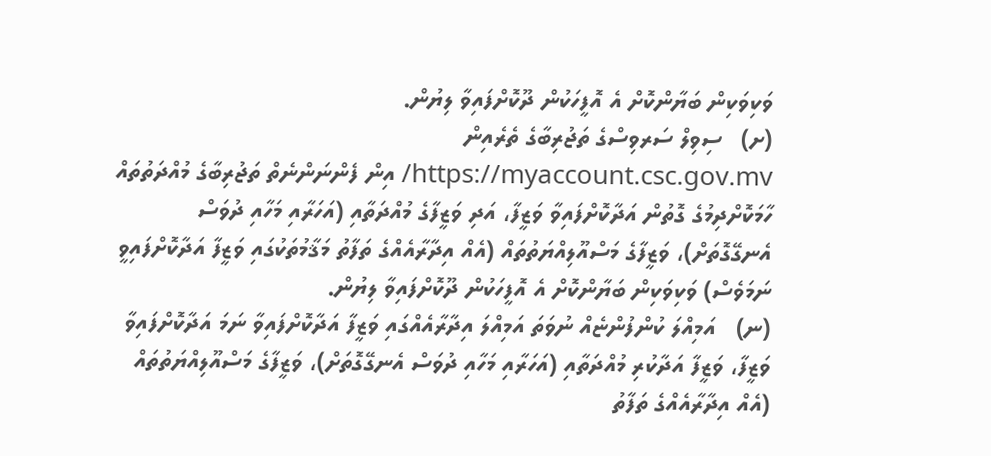ވަކިވަކިން ބަޔާންކޮށް އެ އޮފީހަކުން ދޫކޮށްފައިވާ ލިޔުން.
(ށ)   ސިވިލް ސަރވިސްގެ ތަޖުރިބާގެ ތެރެއިން https://myaccount.csc.gov.mv/ އިން ފެންނަންނެތް ތަޖުރިބާގެ މުއްދަތުތައް ހާމަކޮށްދިމުގެ ގޮތުން އަދާކޮށްފައިވާ ވަޒީފާ، އަދި ވަޒީފާގެ މުއްދަތާއި (އަހަރާއި މަހާއި ދުވަސް އެނގޭގޮތަށް)، ވަޒީފާގެ މަސްއޫލިއްޔަތުތައް (އެއް އިދާރާއެއްގެ ތަފާތު މަޤާމުތަކުގައި ވަޒީފާ އަދާކޮށްފައިވީ ނަމަވެސް) ވަކިވަކިން ބަޔާންކޮށް އެ އޮފީހަކުން ދޫކޮށްފައިވާ ލިޔުން.
(ނ)   އަމިއްލަ ކުންފުންޏެއް ނުވަތަ އަމިއްލަ އިދާރާއެއްގައި ވަޒީފާ އަދާކޮށްފައިވާ ނަމަ އަދާކޮށްފައިވާ ވަޒީފާ، ވަޒީފާ އަދާކުރި މުއްދަތާއި (އަހަރާއި މަހާއި ދުވަސް އެނގޭގޮތަށް)، ވަޒީފާގެ މަސްއޫލިއްޔަތުތައް (އެއް އިދާރާއެއްގެ ތަފާތު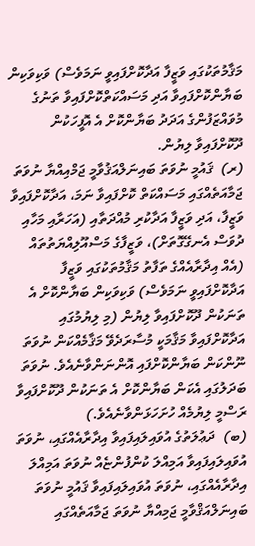މަޤާމުތަކުގައި ވަޒީފާ އަދާކޮށްފައިވީ ނަމަވެސް) ވަކިވަކިން ބަޔާންކޮށްފައިވާ އަދި މަސައްކަތްކޮށްފައިވާ ތަނުގެ މުވައްޒަފުންގެ އަދަދު ބަޔާންކޮށް އެ އޮފީހަކުން ދޫކޮށްފައިވާ ލިޔުން.
(ރ)  ޤައުމީ ނުވަތަ ބައިނަލްއަޤުވާމީ ޖަމްއިއްޔާ ނުވަތަ ޖަމާއަތެއްގައި މަސައްކަތް ކޮށްފައިވާ ނަމަ، އަދާކޮށްފައިވާ ވަޒީފާ، އަދި ވަޒީފާ އަދާކުރި މުއްދަތާއި (އަހަރާއި މަހާއި ދުވަސް އެނގޭގޮތަށް)، ވަޒީފާގެ މަސްއޫލިއްޔަތުތައް (އެއް އިދާރާއެއްގެ ތަފާތު މަޤާމުތަކުގައި ވަޒީފާ އަދާކޮށްފައިވީ ނަމަވެސް) ވަކިވަކިން ބަޔާންކޮށް އެ ތަނަކުން ދޫކޮށްފައިވާ ލިޔުން (މި ލިޔުމުގައި އަދާކޮށްފައިވާ މަޤާމަކީ މުސާރަދެވޭ މަޤާމެއްކަން ނުވަތަ ނޫންކަން ބަޔާންކޮށްފައި އޮންނަންވާނެއެވެ. ނުވަތަ ބަދަލުގައި އެކަން ބަޔާންކޮށް އެ ތަނަކުން ދޫކޮށްފައިވާ ރަސްމީ ލިޔުމެއް ހުށަހަޅަންވާނެއެވެ.)
(ބ)  ދަޢުލަތުގެ އުވައިލައިފައިވާ އިދާރާއެއްގައި، ނުވަތަ އުވައިލައިފައިވާ އަމިއްލަ ކުންފުންޏެއް ނުވަތަ އަމިއްލަ އިދާރާއެއްގައި، ނުވަތަ އުވައިލައިފައިވާ ޤައުމީ ނުވަތަ ބައިނަލްއަޤްވާމީ ޖަމިއްޔާ ނުވަތަ ޖަމާއަތެއްގައި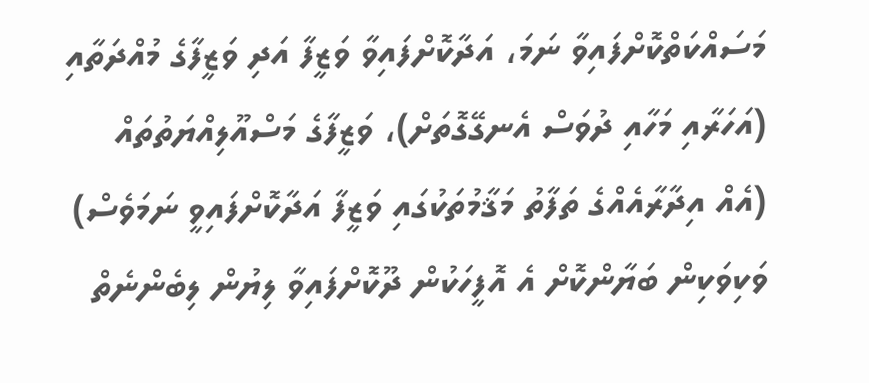މަސައްކަތްކޮށްފައިވާ ނަމަ، އަދާކޮށްފައިވާ ވަޒީފާ އަދި ވަޒީފާގެ މުއްދަތާއި (އަހަރާއި މަހާއި ދުވަސް އެނގޭގޮތަށް)، ވަޒީފާގެ މަސްއޫލިއްޔަތުތައް (އެއް އިދާރާއެއްގެ ތަފާތު މަޤާމުތަކުގައި ވަޒީފާ އަދާކޮށްފައިވީ ނަމަވެސް) ވަކިވަކިން ބަޔާންކޮށް އެ އޮފީހަކުން ދޫކޮށްފައިވާ ލިޔުން ލިބެންނެތް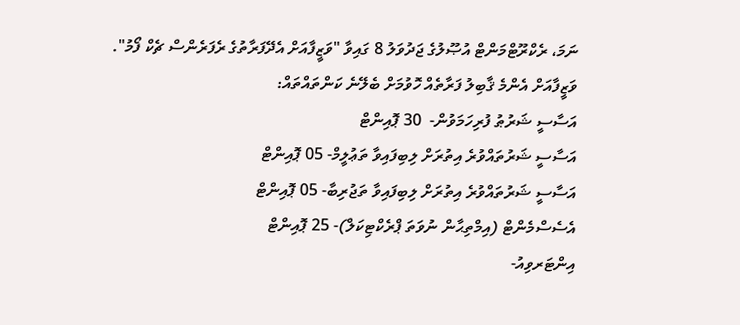ނަމަ، ރެކްރޫޓްމަންޓް އުޞޫލުގެ ޖަދުވަލު 8 ގައިވާ "ވަޒީފާއަށް އެދޭފަރާތުގެ ރެފަރެންސް ޗެކް ފޯމު".
ވަޒީފާއަށް އެންމެ ޤާބިލު ފަރާތެއް ހޮވުމަށް ބެލޭނެ ކަންތައްތައް:
އަސާސީ ޝަރުޠު ފުރިހަމަވުން-  30 ޕޮއިންޓް
އަސާސީ ޝަރުތައްވުރެ އިތުރަށް ލިބިފައިވާ ތަޢުލީމް- 05 ޕޮއިންޓް
އަސާސީ ޝަރުތައްވުރެ އިތުރަށް ލިބިފައިވާ ތަޖުރިބާ- 05 ޕޮއިންޓް
އެސެސްމެންޓް (އިމްތިޙާން ނުވަތަ ޕްރެކްޓިކަލް)- 25 ޕޮއިންޓް
އިންޓަރވިއު-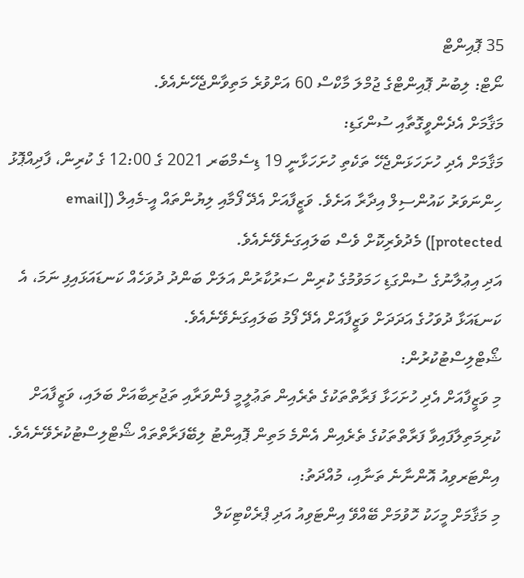35 ޕޮއިންޓް
ނޯޓް: ލިބުނު ޕޮއިންޓްގެ ޖުމްލަ މާކްސް 60 އަށްވުރެ މަތިވާންޖެހޭނެއެވެ.
މަޤާމަށް އެދެންވީގޮތާއި ސުންގަޑި:
މަޤާމަށް އެދި ހުށަހަޅަންޖެހޭ ތަކެތި ހުށަހަޅާނީ 19 ޑިސެމްބަރ 2021 ގެ 12:00 ގެ ކުރިން، ފާދިއްޕޮޅު ހިންނަވަރު ކައުންސިލް އިދާރާ އަށެވެ. ވަޒީފާއަށް އެދޭ ފޯމާއި ލިޔުންތައް އީ-މެއިލް ([email protected]) މެދުވެރިކޮށް ވެސް ބަލައިގަނެވޭނެއެވެ.
އަދި އިޢުލާނުގެ ސުންގަޑި ހަމަވުމުގެ ކުރިން ސަރުކާރުން އަލަށް ބަންދު ދުވަހެއް ކަނޑައަޅައިފި ނަމަ، އެ ކަނޑައަޅާ ދުވަހުގެ އަދަދަށް ވަޒީފާއަށް އެދޭ ފޯމު ބަލައިގަނެވޭނެއެވެ.
ޝޯޓްލިސްޓުކުރުން:
މި ވަޒީފާއަށް އެދި ހުށަހަޅާ ފަރާތްތަކުގެ ތެރެއިން ތަޢުލީމީ ފެންވަރާއި ތަޖުރިބާއަށް ބަލައި، ވަޒީފާއަށް ކުރިމަތިލާފައިވާ ފަރާތްތަކުގެ ތެރެއިން އެންމެ މަތިން ޕޮއިންޓު ލިބޭފަރާތްތައް ޝޯޓްލިސްޓުކުރެވޭނެއެވެ.
އިންޓަރވިއު އޮންނާނެ ތަނާއި، މުއްދަތު:
މި މަޤާމަށް މީހަކު ހޮވުމަށް ބޭއްވޭ އިންޓަވިއު އަދި ޕްރެކްޓިކަލް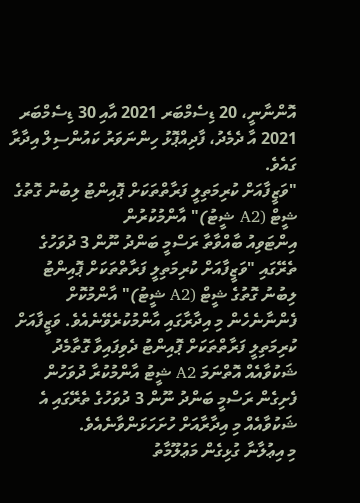އޮންނާނީ، 20 ޑިސެމްބަރ 2021 އާއި 30 ޑިސެމްބަރ 2021 އާ ދެމެދު، ފާދިއްޕޮޅު ހިންނަވަރު ކައުންސިލް އިދާރާ ގައެވެ.
"ވަޒީފާއަށް ކުރިމަތިލީ ފަރާތްތަކަށް ޕޮއިންޓު ލިބުނު ގޮތުގެ ޝީޓް (A2 ޝީޓު)" އާންމުކުރުން
އިންޓަވިއު ބާއްވާތާ ރަސްމީ ބަންދު ނޫން 3 ދުވަހުގެ ތެރޭގައި "ވަޒީފާއަށް ކުރިމަތިލީ ފަރާތްތަކަށް ޕޮއިންޓު ލިބުނު ގޮތުގެ ޝީޓް (A2 ޝީޓު)" އާންމުކޮށް ފެންނާނެހެން މި އިދާރާގައި އާންމުކުރެވޭނެއެވެ. ވަޒީފާއަށް ކުރިމަތިލީ ފަރާތްތަކަށް ޕޮއިންޓު ދެވިފައިވާ ގޮތާމެދު ޝަކުވާއެއް އޮތްނަމަ A2 ޝީޓު އާންމުކުރާ ދުވަހުން ފެށިގެން ރަސްމީ ބަންދު ނޫން 3 ދުވަހުގެ ތެރޭގައި އެ ޝަކުވާއެއް މި އިދާރާއަށް ހުށަހަޅަންވާނެއެވެ.
މި އިޢުލާނާ ގުޅިގެން މަޢުލޫމާތު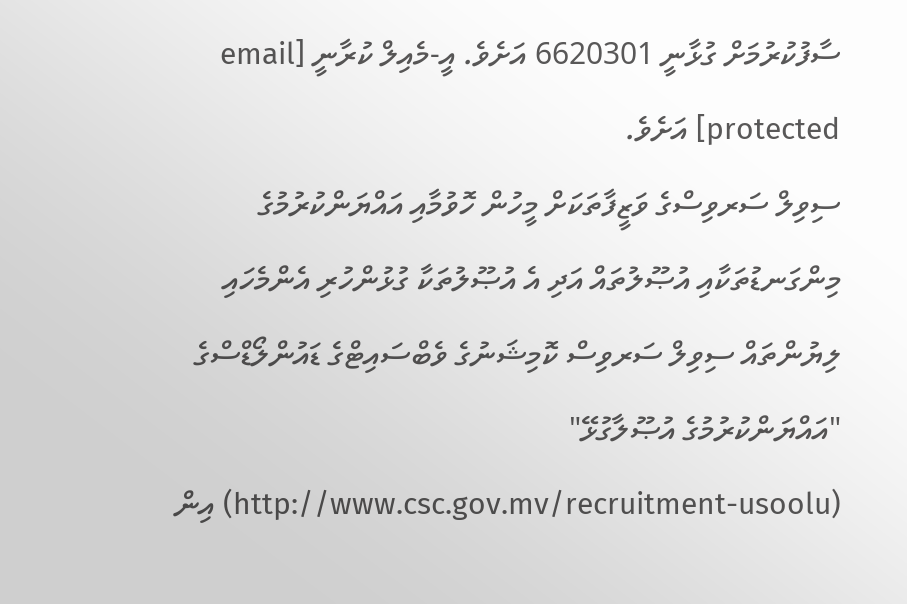ސާފުކުރުމަށް ގުޅާނީ 6620301 އަށެވެ. އީ-މެއިލް ކުރާނީ [email protected] އަށެވެ.
ސިވިލް ސަރވިސްގެ ވަޒީފާތަކަށް މީހުން ހޮވުމާއި އައްޔަންކުރުމުގެ މިންގަނޑުތަކާއި އުޞޫލުތައް އަދި އެ އުޞޫލުތަކާ ގުޅުންހުރި އެންމެހައި ލިޔުންތައް ސިވިލް ސަރވިސް ކޮމިޝަނުގެ ވެބްސައިޓްގެ ޑައުންލޯޑްސްގެ "އައްޔަންކުރުމުގެ އުޞޫލާގުޅޭ" (http://www.csc.gov.mv/recruitment-usoolu) އިން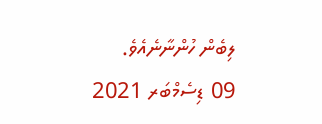ލިބެން ހުންނާނެއެވެ.
09 ޑިސެމްބަރ 2021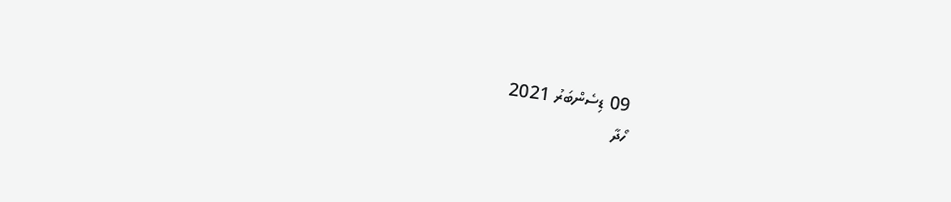09 ޑިސެންބަރު 2021
ހޯދާ